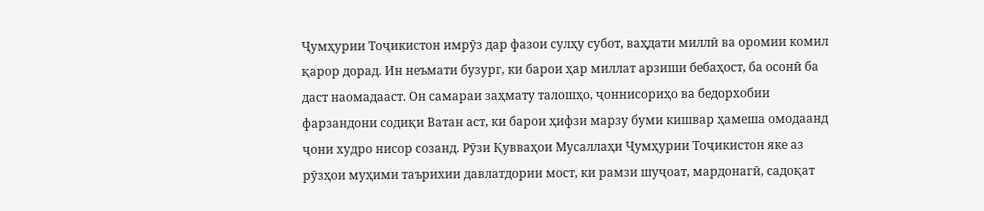Ҷумҳурии Тоҷикистон имрӯз дар фазои сулҳу субот, ваҳдати миллӣ ва оромии комил қарор дорад. Ин неъмати бузург, ки барои ҳар миллат арзиши бебаҳост, ба осонӣ ба даст наомадааст. Он самараи заҳмату талошҳо, ҷоннисориҳо ва бедорхобии фарзандони содиқи Ватан аст, ки барои ҳифзи марзу буми кишвар ҳамеша омодаанд ҷони худро нисор созанд. Рӯзи Қувваҳои Мусаллаҳи Ҷумҳурии Тоҷикистон яке аз рӯзҳои муҳими таърихии давлатдории мост, ки рамзи шуҷоат, мардонагӣ, садоқат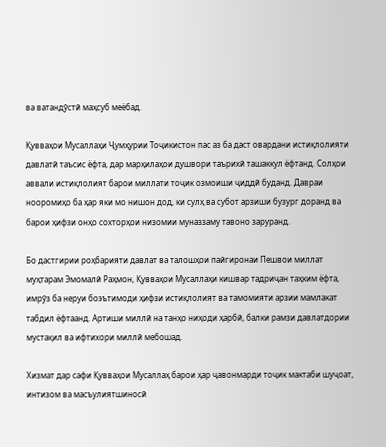ва ватандӯстӣ маҳсуб меёбад.

Қувваҳои Мусаллаҳи Ҷумҳурии Тоҷикистон пас аз ба даст овардани истиқлолияти давлатӣ таъсис ёфта, дар марҳилаҳои душвори таърихӣ ташаккул ёфтанд. Солҳои аввали истиқлолият барои миллати тоҷик озмоиши ҷиддӣ буданд. Давраи нооромиҳо ба ҳар яки мо нишон дод, ки сулҳ ва субот арзиши бузург доранд ва барои ҳифзи онҳо сохторҳои низомии муназзаму тавоно заруранд.

Бо дастгирии роҳбарияти давлат ва талошҳои пайгиронаи Пешвои миллат муҳтарам Эмомалӣ Раҳмон, Қувваҳои Мусаллаҳи кишвар тадриҷан таҳким ёфта, имрӯз ба неруи боэътимоди ҳифзи истиқлолият ва тамомияти арзии мамлакат табдил ёфтаанд. Артиши миллӣ на танҳо ниҳоди ҳарбӣ, балки рамзи давлатдории мустақил ва ифтихори миллӣ мебошад.

Хизмат дар сафи Қувваҳои Мусаллаҳ барои ҳар ҷавонмарди тоҷик мактаби шуҷоат, интизом ва масъулиятшиносӣ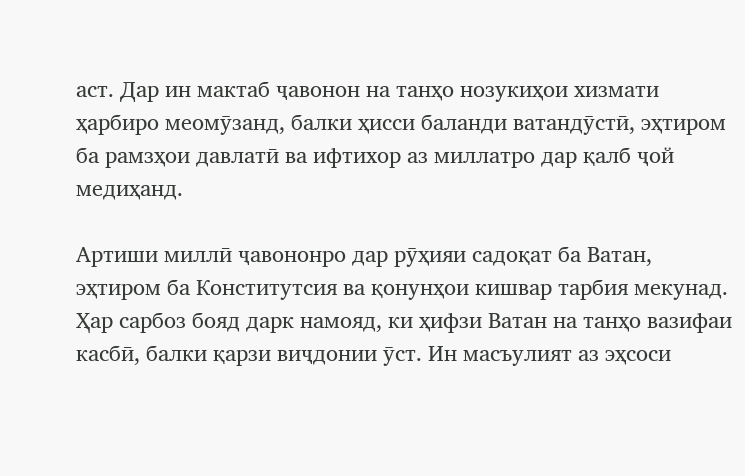аст. Дар ин мактаб ҷавонон на танҳо нозукиҳои хизмати ҳарбиро меомӯзанд, балки ҳисси баланди ватандӯстӣ, эҳтиром ба рамзҳои давлатӣ ва ифтихор аз миллатро дар қалб ҷой медиҳанд.

Артиши миллӣ ҷавононро дар рӯҳияи садоқат ба Ватан, эҳтиром ба Конститутсия ва қонунҳои кишвар тарбия мекунад. Ҳар сарбоз бояд дарк намояд, ки ҳифзи Ватан на танҳо вазифаи касбӣ, балки қарзи виҷдонии ӯст. Ин масъулият аз эҳсоси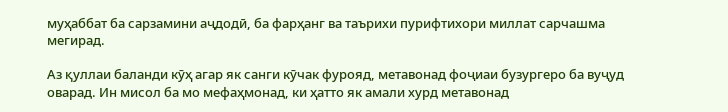муҳаббат ба сарзамини аҷдодӣ, ба фарҳанг ва таърихи пурифтихори миллат сарчашма мегирад.

Аз қуллаи баланди кӯҳ агар як санги кӯчак фурояд, метавонад фоҷиаи бузургеро ба вуҷуд оварад. Ин мисол ба мо мефаҳмонад, ки ҳатто як амали хурд метавонад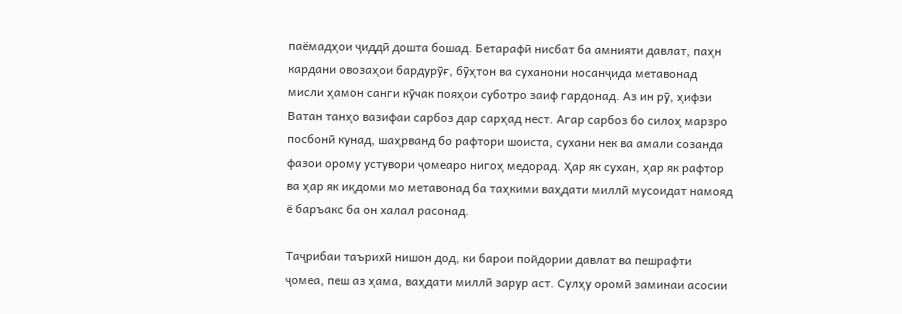паёмадҳои ҷиддӣ дошта бошад. Бетарафӣ нисбат ба амнияти давлат, паҳн кардани овозаҳои бардурӯғ, бӯҳтон ва суханони носанҷида метавонад мисли ҳамон санги кӯчак пояҳои суботро заиф гардонад. Аз ин рӯ, ҳифзи Ватан танҳо вазифаи сарбоз дар сарҳад нест. Агар сарбоз бо силоҳ марзро посбонӣ кунад, шаҳрванд бо рафтори шоиста, сухани нек ва амали созанда фазои орому устувори ҷомеаро нигоҳ медорад. Ҳар як сухан, ҳар як рафтор ва ҳар як иқдоми мо метавонад ба таҳкими ваҳдати миллӣ мусоидат намояд ё баръакс ба он халал расонад.

Таҷрибаи таърихӣ нишон дод, ки барои пойдории давлат ва пешрафти ҷомеа, пеш аз ҳама, ваҳдати миллӣ зарур аст. Сулҳу оромӣ заминаи асосии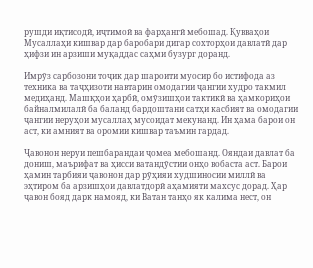рушди иқтисодӣ, иҷтимоӣ ва фарҳангӣ мебошад. Қувваҳои Мусаллаҳи кишвар дар баробари дигар сохторҳои давлатӣ дар ҳифзи ин арзиши муқаддас саҳми бузург доранд.

Имрӯз сарбозони тоҷик дар шароити муосир бо истифода аз техника ва таҷҳизоти навтарин омодагии ҷангии худро такмил медиҳанд. Машқҳои ҳарбӣ, омӯзишҳои тактикӣ ва ҳамкориҳои байналмилалӣ ба баланд бардоштани сатҳи касбият ва омодагии ҷангии неруҳои мусаллаҳ мусоидат мекунанд. Ин ҳама барои он аст, ки амният ва оромии кишвар таъмин гардад.

Ҷавонон неруи пешбарандаи ҷомеа мебошанд. Ояндаи давлат ба дониш, маърифат ва ҳисси ватандӯстии онҳо вобаста аст. Барои ҳамин тарбияи ҷавонон дар рӯҳияи худшиносии миллӣ ва эҳтиром ба арзишҳои давлатдорӣ аҳамияти махсус дорад. Ҳар ҷавон бояд дарк намояд, ки Ватан танҳо як калима нест, он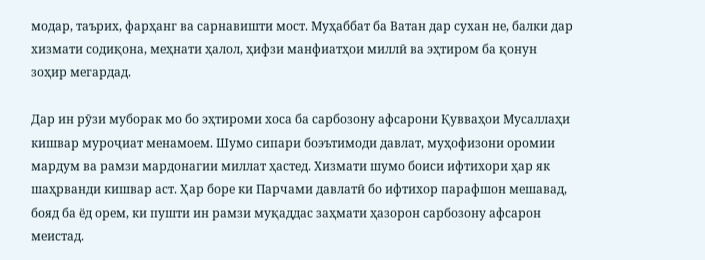модар, таърих, фарҳанг ва сарнавишти мост. Муҳаббат ба Ватан дар сухан не, балки дар хизмати содиқона, меҳнати ҳалол, ҳифзи манфиатҳои миллӣ ва эҳтиром ба қонун зоҳир мегардад.

Дар ин рӯзи муборак мо бо эҳтироми хоса ба сарбозону афсарони Қувваҳои Мусаллаҳи кишвар муроҷиат менамоем. Шумо сипари боэътимоди давлат, муҳофизони оромии мардум ва рамзи мардонагии миллат ҳастед. Хизмати шумо боиси ифтихори ҳар як шаҳрванди кишвар аст. Ҳар боре ки Парчами давлатӣ бо ифтихор парафшон мешавад, бояд ба ёд орем, ки пушти ин рамзи муқаддас заҳмати ҳазорон сарбозону афсарон меистад.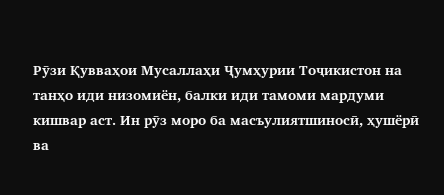Рӯзи Қувваҳои Мусаллаҳи Ҷумҳурии Тоҷикистон на танҳо иди низомиён, балки иди тамоми мардуми кишвар аст. Ин рӯз моро ба масъулиятшиносӣ, ҳушёрӣ ва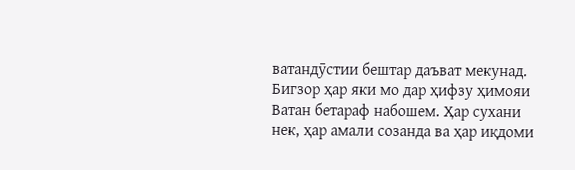ватандӯстии бештар даъват мекунад. Бигзор ҳар яки мо дар ҳифзу ҳимояи Ватан бетараф набошем. Ҳар сухани нек, ҳар амали созанда ва ҳар иқдоми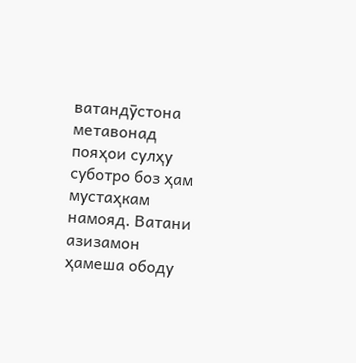ватандӯстона метавонад пояҳои сулҳу суботро боз ҳам мустаҳкам намояд. Ватани азизамон ҳамеша ободу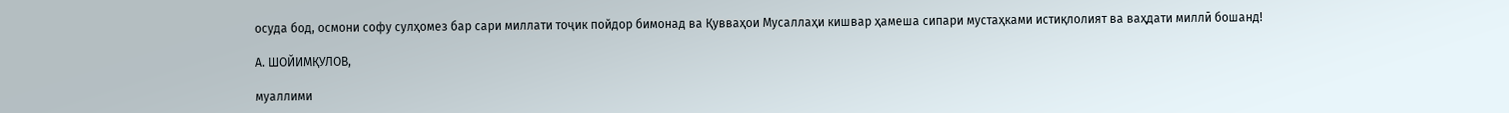осуда бод, осмони софу сулҳомез бар сари миллати тоҷик пойдор бимонад ва Қувваҳои Мусаллаҳи кишвар ҳамеша сипари мустаҳками истиқлолият ва ваҳдати миллӣ бошанд!

А. ШОЙИМҚУЛОВ,

муаллими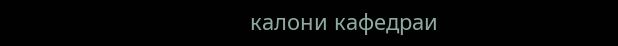калони кафедраи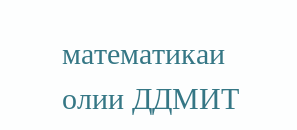математикаи олии ДДМИТ